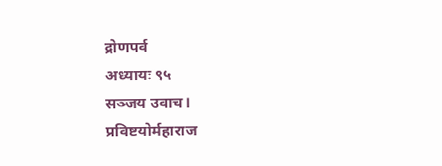द्रोणपर्व
अध्यायः ९५
सञ्जय उवाच।
प्रविष्टयोर्महाराज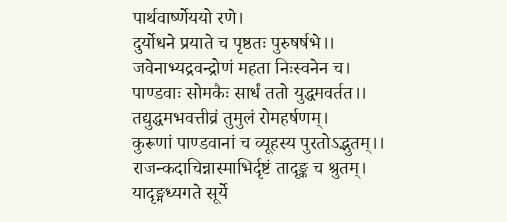पार्थवार्ष्णेययो रणे।
दुर्योधने प्रयाते च पृष्ठतः पुरुषर्षभे।।
जवेनाभ्यद्रवन्द्रोणं महता निःस्वनेन च।
पाण्डवाः सोमकैः सार्धं ततो युद्धमवर्तत।।
तद्युद्धमभवत्तीव्रं तुमुलं रोमहर्षणम्।
कुरूणां पाण्डवानां च व्यूहस्य पुरतोऽद्भुतम्।।
राजन्कदाचिन्नास्माभिर्दृष्टं तादृङ्क च श्रुतम्।
यादृङ्मध्यगते सूर्ये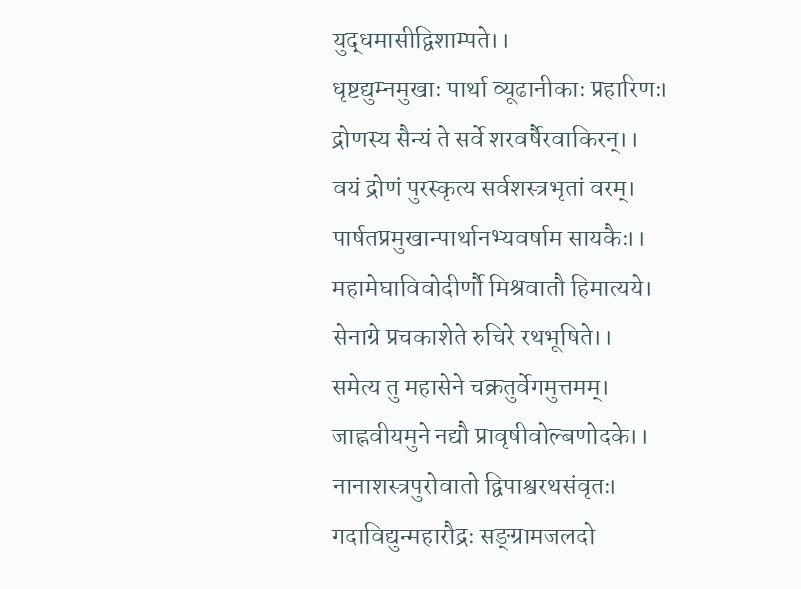युद्धमासीद्विशाम्पते।।
धृष्टद्युम्नमुखाः पार्था व्यूढानीकाः प्रहारिणः।
द्रोणस्य सैन्यं ते सर्वे शरवर्षैरवाकिरन्।।
वयं द्रोणं पुरस्कृत्य सर्वशस्त्रभृतां वरम्।
पार्षतप्रमुखान्पार्थानभ्यवर्षाम सायकैः।।
महामेघाविवोदीर्णौ मिश्रवातौ हिमात्यये।
सेनाग्रे प्रचकाशेते रुचिरे रथभूषिते।।
समेत्य तु महासेने चक्रतुर्वेगमुत्तमम्।
जाह्नवीयमुने नद्यौ प्रावृषीवोल्बणोदके।।
नानाशस्त्रपुरोवातो द्विपाश्वरथसंवृतः।
गदाविद्युन्महारौद्रः सङ्ग्रामजलदो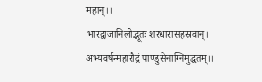महान्।।
भारद्वाजानिलोद्भूतः शरधारासहस्रवान्।
अभ्यवर्षन्महारौद्रं पाण्डुसेनाग्निमुद्धतम्।।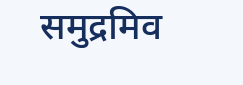समुद्रमिव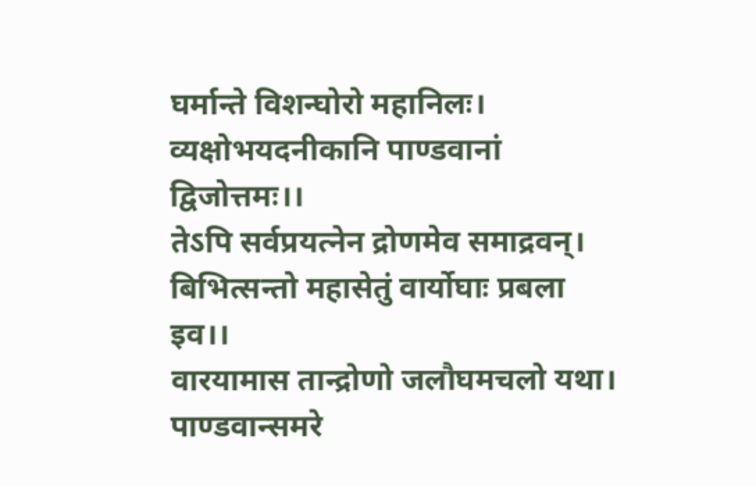घर्मान्ते विशन्घोरो महानिलः।
व्यक्षोभयदनीकानि पाण्डवानां द्विजोत्तमः।।
तेऽपि सर्वप्रयत्नेन द्रोणमेव समाद्रवन्।
बिभित्सन्तो महासेतुं वार्योघाः प्रबला इव।।
वारयामास तान्द्रोणो जलौघमचलो यथा।
पाण्डवान्समरे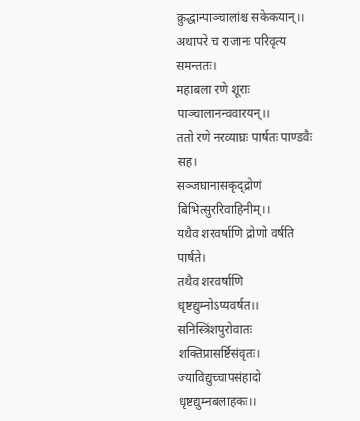क्रुद्धान्पाञ्चालांश्च सकेकयान्।।
अथापरे च राजानः परिवृत्य समन्ततः।
महाबला रणे शूराः पाञ्चालानन्ववारयन्।।
ततो रणे नरव्याघ्रः पार्षतः पाण्डवैः सह।
सञ्जघानासकृद्द्रोणं बिभित्सुररिवाहिनीम्।।
यथैव शरवर्षाणि द्रोणो वर्षति पार्षते।
तथैव शरवर्षाणि धृष्टद्युम्नोऽप्यवर्षत।।
सनिस्त्रिंशपुरोवातः शक्तिप्रासर्ष्टिसंवृतः।
ज्याविद्युच्चापसंहादो धृष्टद्युम्नबलाहकः।।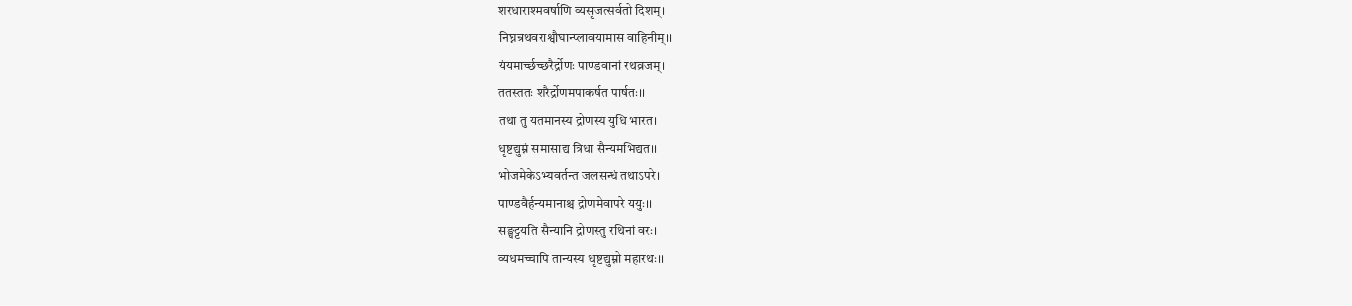शरधाराश्मवर्षाणि व्यसृजत्सर्वतो दिशम्।
निघ्नन्रथवराश्वौघान्प्लावयामास वाहिनीम्।।
यंयमार्च्छच्छरैर्द्रोणः पाण्डवानां रथव्रजम्।
ततस्ततः शरैर्द्रोणमपाकर्षत पार्षतः।।
तथा तु यतमानस्य द्रोणस्य युधि भारत।
धृष्टद्युम्नं समासाद्य त्रिधा सैन्यमभिद्यत।।
भोजमेकेऽभ्यवर्तन्त जलसन्धं तथाऽपरे।
पाण्डवैर्हन्यमानाश्च द्रोणमेवापरे ययुः।।
सङ्घट्टयति सैन्यानि द्रोणस्तु रथिनां वरः।
व्यधमच्चापि तान्यस्य धृष्टद्युम्नो महारथः।।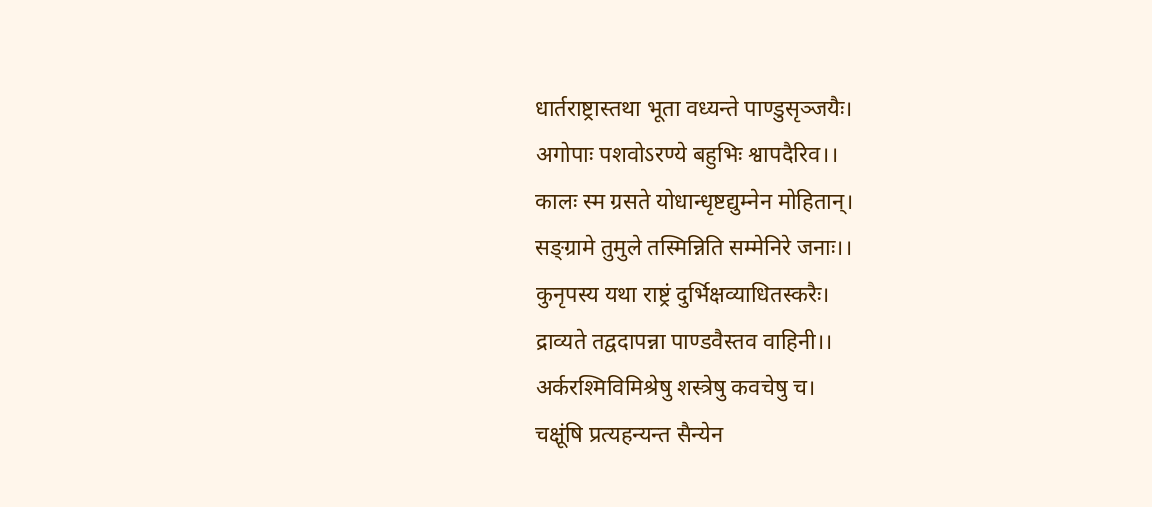धार्तराष्ट्रास्तथा भूता वध्यन्ते पाण्डुसृञ्जयैः।
अगोपाः पशवोऽरण्ये बहुभिः श्वापदैरिव।।
कालः स्म ग्रसते योधान्धृष्टद्युम्नेन मोहितान्।
सङ्ग्रामे तुमुले तस्मिन्निति सम्मेनिरे जनाः।।
कुनृपस्य यथा राष्ट्रं दुर्भिक्षव्याधितस्करैः।
द्राव्यते तद्वदापन्ना पाण्डवैस्तव वाहिनी।।
अर्करश्मिविमिश्रेषु शस्त्रेषु कवचेषु च।
चक्षूंषि प्रत्यहन्यन्त सैन्येन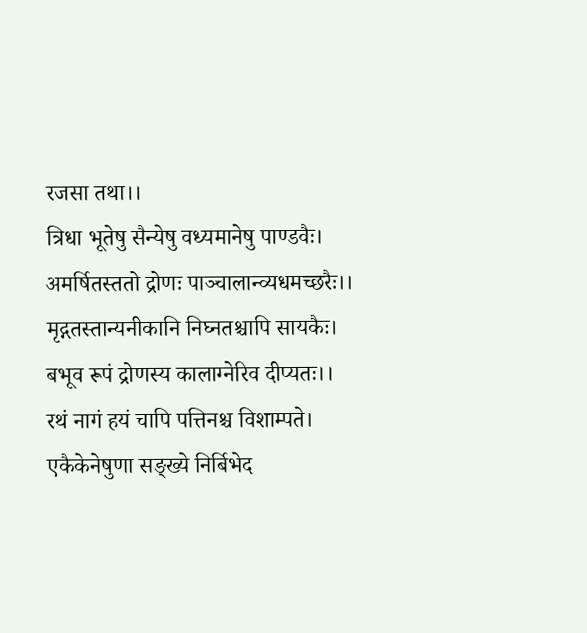रजसा तथा।।
त्रिधा भूतेषु सैन्येषु वध्यमानेषु पाण्डवैः।
अमर्षितस्ततो द्रोणः पाञ्चालान्व्यधमच्छरैः।।
मृद्गतस्तान्यनीकानि निघ्नतश्चापि सायकैः।
बभूव रूपं द्रोणस्य कालाग्नेरिव दीप्यतः।।
रथं नागं हयं चापि पत्तिनश्च विशाम्पते।
एकैकेनेषुणा सङ्ख्ये निर्बिभेद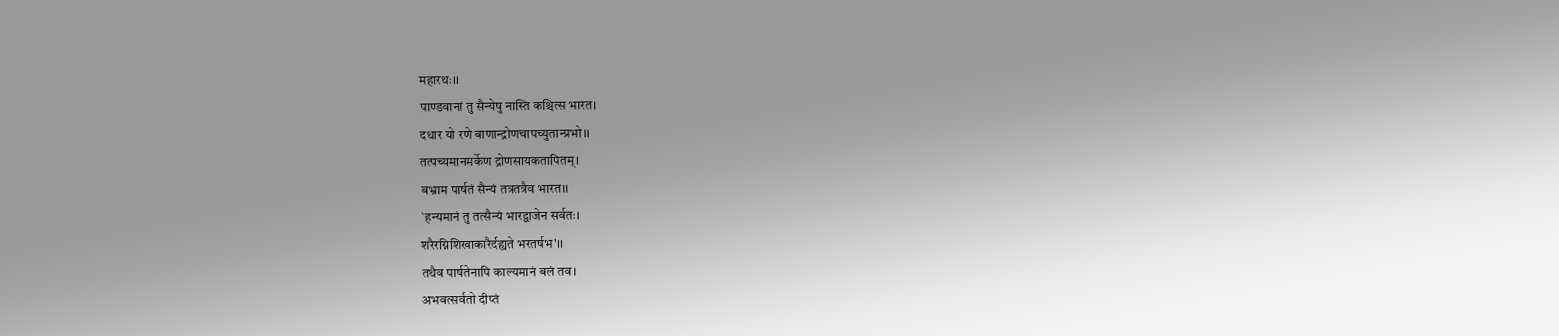महारथः।।
पाण्डवानां तु सैन्येषु नास्ति कश्चित्स भारत।
दधार यो रणे बाणान्द्रोणचापच्युतान्प्रभो।।
तत्पच्यमानमर्केण द्रोणसायकतापितम्।
बभ्राम पार्षतं सैन्यं तत्रतत्रैव भारत।।
`हन्यमानं तु तत्सैन्यं भारद्वाजेन सर्वतः।
शरैरग्निशिखाकारैर्दह्यते भरतर्षभ'।।
तथैव पार्षतेनापि काल्यमानं बलं तव।
अभवत्सर्वतो दीप्तं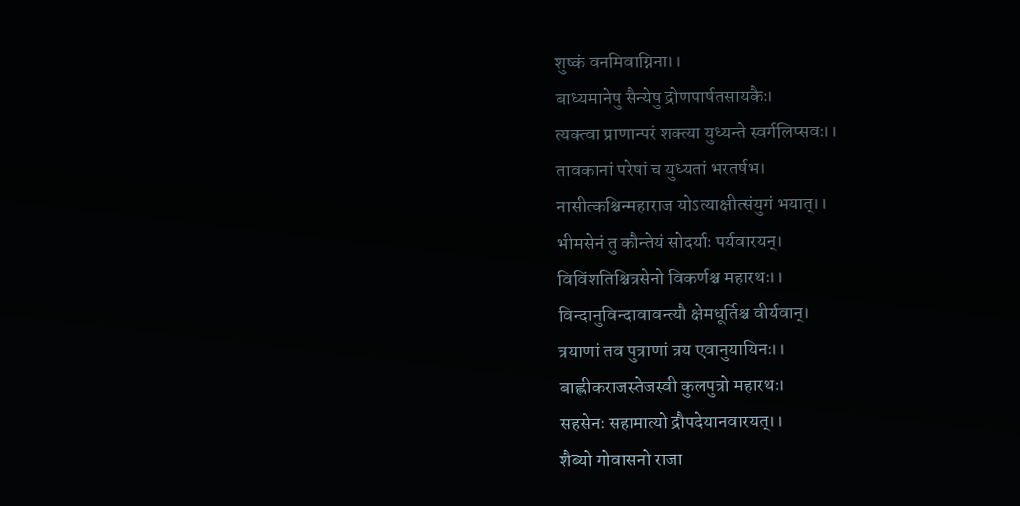शुष्कं वनमिवाग्निना।।
बाध्यमानेषु सैन्येषु द्रोणपार्षतसायकैः।
त्यक्त्वा प्राणान्परं शक्त्या युध्यन्ते स्वर्गलिप्सवः।।
तावकानां परेषां च युध्यतां भरतर्षभ।
नासीत्कश्चिन्महाराज योऽत्याक्षीत्संयुगं भयात्।।
भीमसेनं तु कौन्तेयं सोदर्याः पर्यवारयन्।
विविंशतिश्चित्रसेनो विकर्णश्च महारथः।।
विन्दानुविन्दावावन्त्यौ क्षेमधूर्तिश्च वीर्यवान्।
त्रयाणां तव पुत्राणां त्रय एवानुयायिनः।।
बाह्लीकराजस्तेजस्वी कुलपुत्रो महारथः।
सहसेनः सहामात्यो द्रौपदेयानवारयत्।।
शैब्यो गोवासनो राजा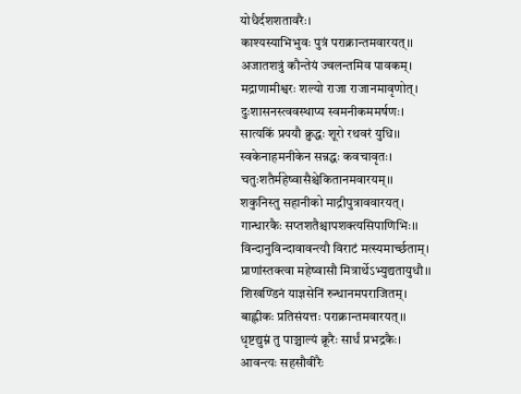योधैर्दशशतावरैः।
काश्यस्याभिभुवः पुत्रं पराक्रान्तमवारयत्।।
अजातशत्रुं कौन्तेयं ज्वलन्तमिव पावकम्।
मद्राणामीश्वरः शल्यो राजा राजानमावृणोत्।
दुःशासनस्त्ववस्थाप्य स्वमनीकममर्षणः।
सात्यकिं प्रययौ क्रुद्धः शूरो रथवरं युधि।।
स्वकेनाहमनीकेन सन्नद्धः कवचावृतः।
चतुःशतैर्महेष्वासैश्चेकितानमवारयम्।।
शकुनिस्तु सहानीको माद्रीपुत्राववारयत्।
गान्धारकैः सप्तशतैश्चापशक्त्यसिपाणिभिः।।
विन्दानुविन्दावावन्त्यौ विराटं मत्स्यमार्च्छताम्।
प्राणांस्तक्त्वा महेष्वासौ मित्रार्थेऽभ्युद्यतायुधौ।।
शिखण्डिनं याज्ञसेनिं रुन्धानमपराजितम्।
बाह्लीकः प्रतिसंयत्तः पराक्रान्तमवारयत्।।
धृष्टद्युम्नं तु पाञ्चाल्यं क्रूरैः सार्धं प्रभद्रकैः।
आवन्त्यः सहसौवीरैः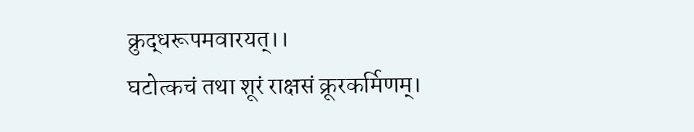क्रुद्धरूपमवारयत्।।
घटोत्कचं तथा शूरं राक्षसं क्रूरकर्मिणम्।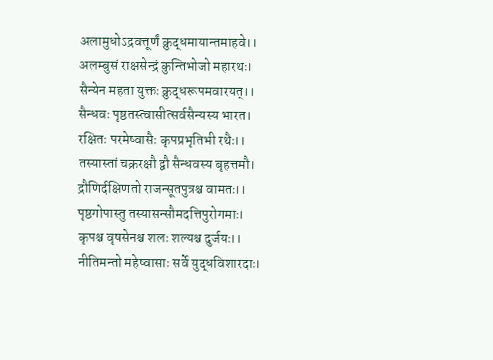अलामुधोऽद्रवत्तूर्णं क्रुद्धमायान्तमाहवे।।
अलम्बुसं राक्षसेन्द्रं कुन्तिभोजो महारथः।
सैन्येन महता युक्तः क्रुद्धरूपमवारयत्।।
सैन्धवः पृष्ठतस्त्वासीत्सर्वसैन्यस्य भारत।
रक्षितः परमेष्वासैः कृपप्रभृतिभी रथैः।।
तस्यास्तां चक्ररक्षौ द्वौ सैन्धवस्य बृहत्तमौ।
द्रौणिर्दक्षिणतो राजन्सूतपुत्रश्च वामतः।।
पृष्ठगोपास्तु तस्यासन्सौमदत्तिपुरोगमाः।
कृपश्च वृषसेनश्च शलः शल्यश्च दुर्जयः।।
नीतिमन्तो महेष्वासाः सर्वे युद्धविशारदाः।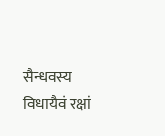सैन्धवस्य विधायैवं रक्षां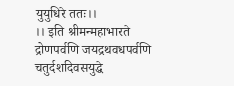युयुधिरे ततः।।
।। इति श्रीमन्महाभारते द्रोणपर्वणि जयद्रथवधपर्वणि
चतुर्दशदिवसयुद्धे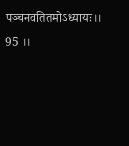पञ्चनवतितमोऽध्यायः।। 95 ।।